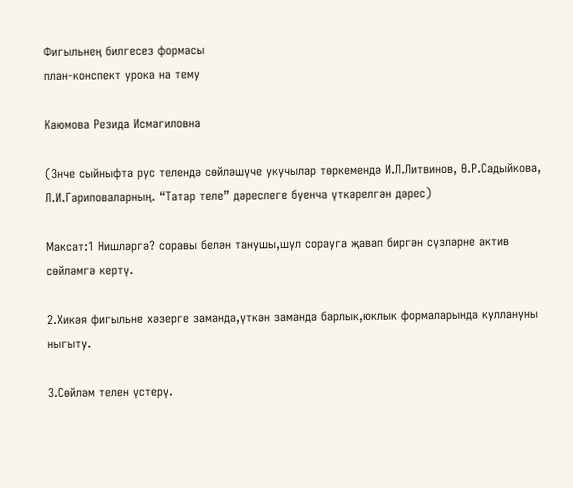Фигыльнең билгесез формасы
план-конспект урока на тему

Каюмова Резида Исмагиловна

(3нче сыйныфта рус телендә сөйләшүче укучылар төркемендә И.Л.Литвинов, Ө.Р.Садыйкова, Л.И.Гариповаларның. “Татар теле” дәреслеге буенча үткәрелгән дәрес)

Максат:1 Нишләргә? соравы белән танушы,шул сорауга җавап биргән сүзләрне актив сөйләмгә кертү.

2.Хикәя фигыльне хәзерге заманда,үткән заманда барлык,юклык формаларында куллануны ныгыту.

3.Сөйләм телен үстерү.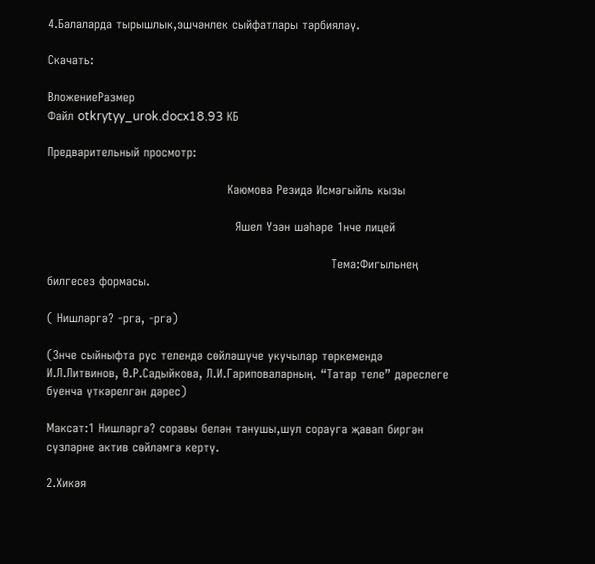4.Балаларда тырышлык,эшчәнлек сыйфатлары тәрбияләү.

Скачать:

ВложениеРазмер
Файл otkrytyy_urok.docx18.93 КБ

Предварительный просмотр:

                                             Каюмова Резидә Исмәгыйль кызы

                                               Яшел Үзән шәһәре 1нче лицей

                                                                       Тема:Фигыльнең билгесез формасы.

( Нишләргә? -рга, -ргә)

(3нче сыйныфта рус телендә сөйләшүче укучылар төркемендә И.Л.Литвинов, Ө.Р.Садыйкова, Л.И.Гариповаларның. “Татар теле” дәреслеге буенча үткәрелгән дәрес)

Максат:1 Нишләргә? соравы белән танушы,шул сорауга җавап биргән сүзләрне актив сөйләмгә кертү.

2.Хикәя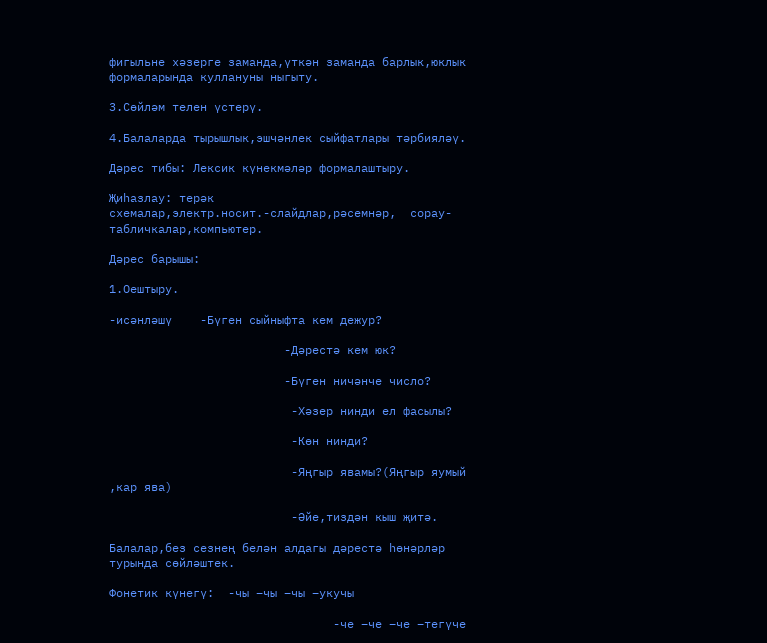фигыльне хәзерге заманда,үткән заманда барлык,юклык формаларында куллануны ныгыту.

3.Сөйләм телен үстерү.

4.Балаларда тырышлык,эшчәнлек сыйфатлары тәрбияләү.

Дәрес тибы: Лексик күнекмәләр формалаштыру.

Җиһазлау: терәк схемалар,электр.носит.-слайдлар,рәсемнәр,  сорау-табличкалар,компьютер.

Дәрес барышы:

1.Оештыру.

-исәнләшү    -Бүген сыйныфта кем дежур?

                         -Дәрестә кем юк?

                         -Бүген ничәнче число?

                          -Хәзер нинди ел фасылы?

                          -Көн нинди?

                          -Яңгыр явамы?(Яңгыр яумый ,кар ява)

                          -Әйе,тиздән кыш җитә.

Балалар,без сезнең белән алдагы дәрестә һөнәрләр турында сөйләштек.

Фонетик күнегү:  -чы –чы –чы –укучы

                                -че –че –че –тегүче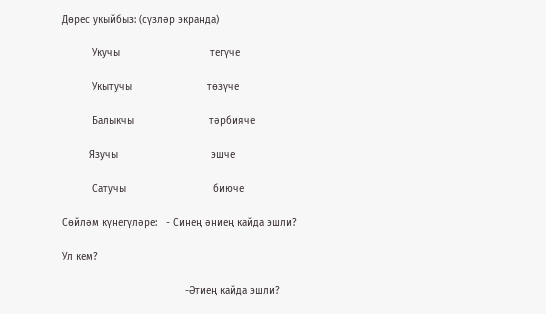Дөрес укыйбыз: (сүзләр экранда)

          Укучы                              тегүче

          Укытучы                         төзүче

          Балыкчы                         тәрбияче

         Язучы                               эшче

          Сатучы                             биюче

Сөйләм күнегүләре:   - Синең әниең кайда эшли?

Ул кем?

                                         -Әтиең кайда эшли?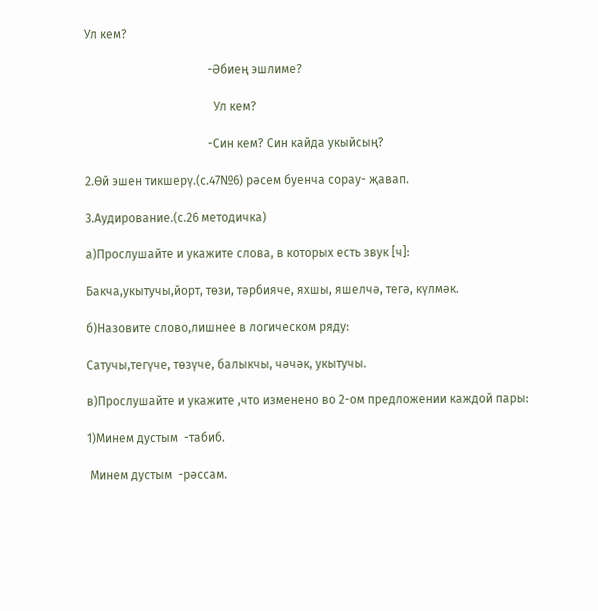Ул кем?

                                         -Әбиең эшлиме?

                                           Ул кем?

                                         -Син кем? Син кайда укыйсың?

2.Өй эшен тикшерү.(с.47№6) рәсем буенча сорау- җавап.

3.Аудирование.(с.26 методичка)

а)Прослушайте и укажите слова, в которых есть звук [ч]:

Бакча,укытучы,йорт, төзи, тәрбияче, яхшы, яшелчә, тегә, күлмәк.

б)Назовите слово,лишнее в логическом ряду:

Сатучы,тегүче, төзүче, балыкчы, чәчәк, укытучы.

в)Прослушайте и укажите ,что изменено во 2-ом предложении каждой пары:

1)Минем дустым  -табиб.

 Минем дустым  -рәссам.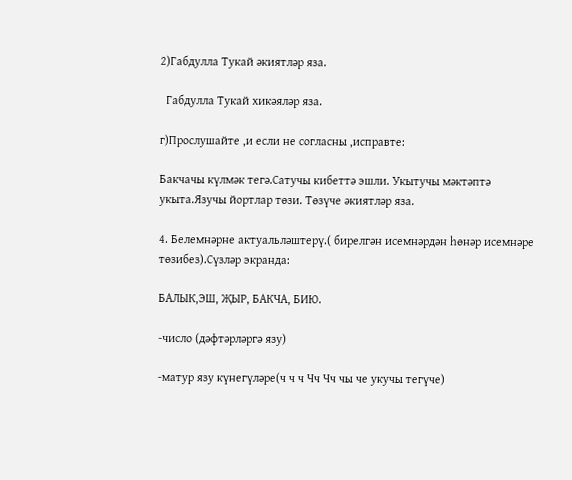2)Габдулла Тукай әкиятләр яза.

  Габдулла Тукай хикәяләр яза.

г)Прослушайте ,и если не согласны ,исправте:

Бакчачы күлмәк тегә.Сатучы кибеттә эшли. Укытучы мәктәптә укыта.Язучы йортлар төзи. Төзүче әкиятләр яза.

4. Белемнәрне актуальләштерү.( бирелгән исемнәрдән һөнәр исемнәре төзибез).Сүзләр экранда:

БАЛЫК,ЭШ, ҖЫР, БАКЧА, БИЮ.

-число (дәфтәрләргә язу)

-матур язу күнегүләре(ч ч ч Чч Чч чы че укучы тегүче)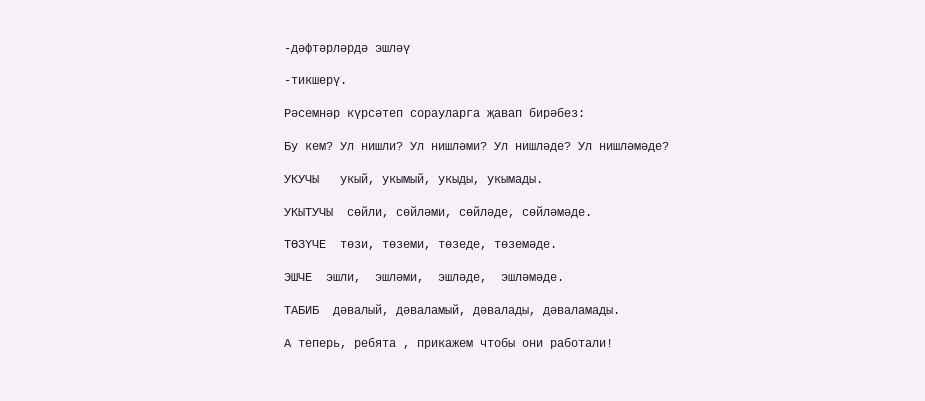-дәфтәрләрдә эшләү

-тикшерү.

Рәсемнәр күрсәтеп сорауларга җавап бирәбез:

Бу кем? Ул нишли? Ул нишләми? Ул нишләде? Ул нишләмәде?

УКУЧЫ   укый, укымый, укыды, укымады.

УКЫТУЧЫ  сөйли, сөйләми, сөйләде, сөйләмәде.

ТӨЗҮЧЕ  төзи, төземи, төзеде, төземәде.

ЭШЧЕ  эшли,  эшләми,  эшләде,  эшләмәде.

ТАБИБ  дәвалый, дәваламый, дәвалады, дәваламады.

А теперь, ребята , прикажем чтобы они работали!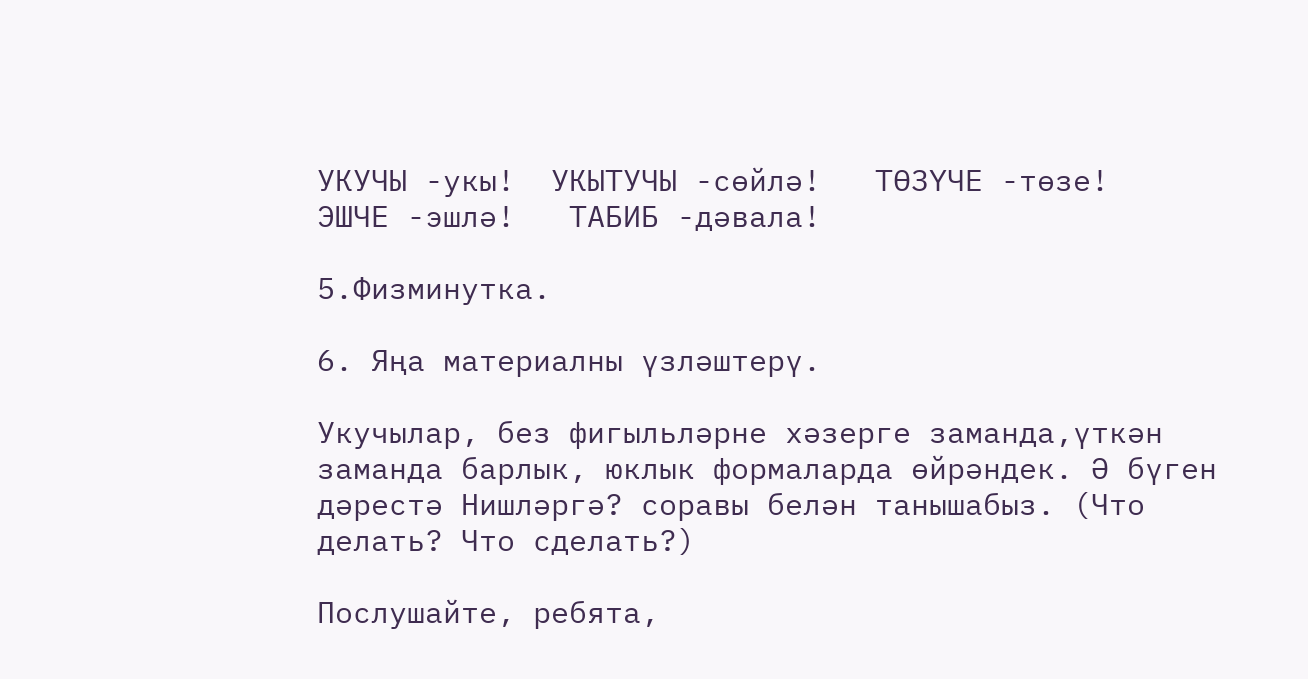УКУЧЫ -укы!  УКЫТУЧЫ -сөйлә!   ТӨЗҮЧЕ -төзе!   ЭШЧЕ -эшлә!   ТАБИБ -дәвала!

5.Физминутка.

6. Яңа материалны үзләштерү.

Укучылар, без фигыльләрне хәзерге заманда,үткән заманда барлык, юклык формаларда өйрәндек. Ә бүген дәрестә Нишләргә? соравы белән танышабыз. (Что делать? Что сделать?)

Послушайте, ребята,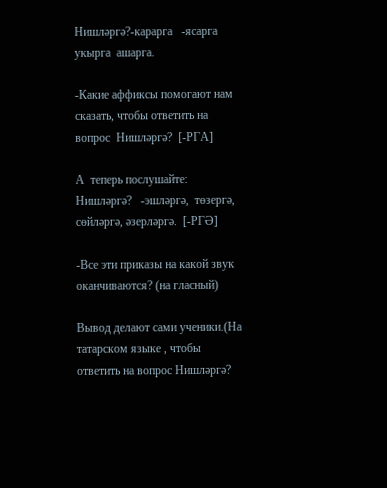Нишләргә?-карарга   -ясарга   укырга  ашарга.

-Какие аффиксы помогают нам сказать, чтобы ответить на вопрос  Нишләргә?  [-РГА]

А  теперь послушайте: Нишләргә?   -эшләргә,  төзергә,  сөйләргә, әзерләргә.  [-РГӘ]

-Все эти приказы на какой звук оканчиваются? (на гласный)

Вывод делают сами ученики.(На татарском языке , чтобы ответить на вопрос Нишләргә?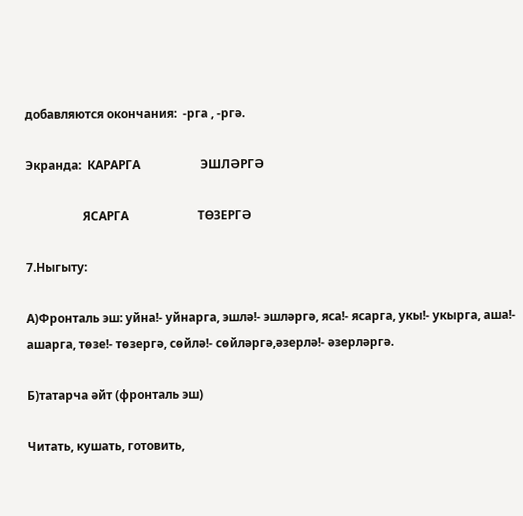добавляются окончания:  -рга , -ргә.

Экранда:  КАРАРГА                    ЭШЛӘРГӘ

                   ЯСАРГА                       ТӨЗЕРГӘ

7.Ныгыту:

А)Фронталь эш: уйна!- уйнарга, эшлә!- эшләргә, яса!- ясарга, укы!- укырга, аша!- ашарга, төзе!- төзергә, сөйлә!- сөйләргә,әзерлә!- әзерләргә.

Б)татарча әйт (фронталь эш)

Читать, кушать, готовить,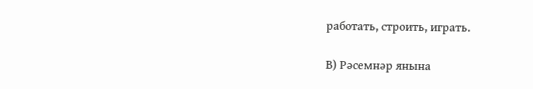работать, строить, играть.

В) Рәсемнәр янына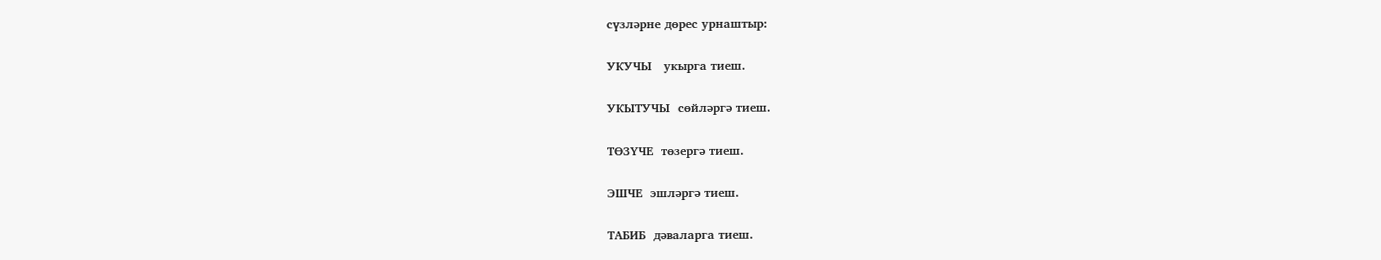сүзләрне дөрес урнаштыр:

УКУЧЫ   укырга тиеш.

УКЫТУЧЫ  сөйләргә тиеш.

ТӨЗҮЧЕ  төзергә тиеш.

ЭШЧЕ  эшләргә тиеш.

ТАБИБ  дәваларга тиеш.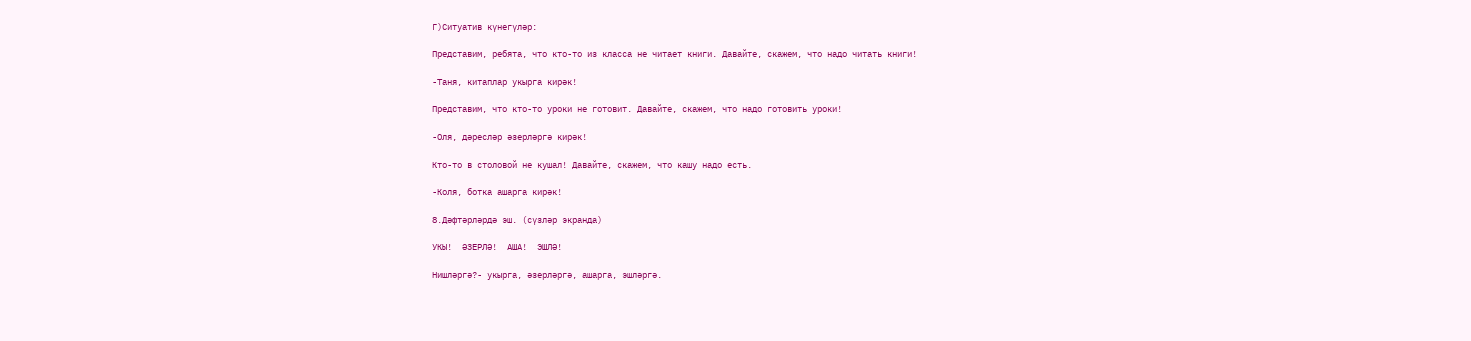Г)Ситуатив күнегүләр:

Представим, ребята, что кто-то из класса не читает книги. Давайте, скажем, что надо читать книги!

-Таня, китаплар укырга кирәк!

Представим, что кто-то уроки не готовит. Давайте, скажем, что надо готовить уроки!

-Оля, дәресләр әзерләргә кирәк!

Кто-то в столовой не кушал! Давайте, скажем, что кашу надо есть.

-Коля, ботка ашарга кирәк!

8.Дәфтәрләрдә эш. (сүзләр экранда)

УКЫ!  ӘЗЕРЛӘ!  АША!  ЭШЛӘ!

Нишләргә?- укырга, әзерләргә, ашарга, эшләргә.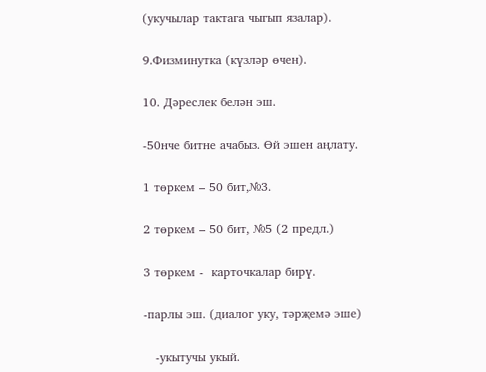(укучылар тактага чыгып язалар).

9.Физминутка (күзләр өчен).

10. Дәреслек белән эш.

-50нче битне ачабыз. Өй эшен аңлату.

1 төркем – 50 бит,№3.

2 төркем – 50 бит, №5 (2 предл.)

3 төркем -  карточкалар бирү.

-парлы эш. (диалог уку, тәрҗемә эше)

   -укытучы укый.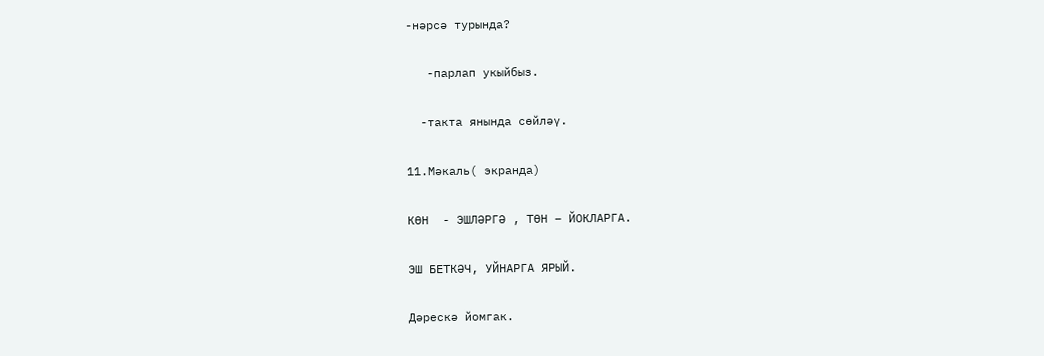-нәрсә турында?

   -парлап укыйбыз.

  -такта янында сөйләү.

11.Мәкаль( экранда)

КӨН  - ЭШЛӘРГӘ , ТӨН – ЙОКЛАРГА.

ЭШ БЕТКӘЧ, УЙНАРГА ЯРЫЙ.

Дәрескә йомгак.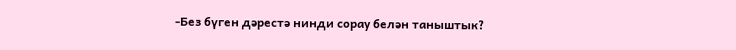-Без бүген дәрестә нинди сорау белән таныштык?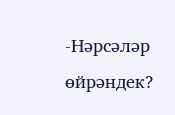-Нәрсәләр өйрәндек?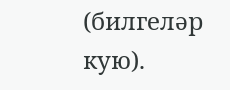(билгеләр кую).